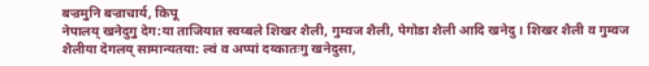बज्रमुनि बज्राचार्य, किपू
नेपालय् खनेदुगु देग:या ताजियात स्वय्बले शिखर शैली, गुम्वज शैली, पेगोडा शैली आदि खनेदु । शिखर शैली व गुम्वज शैलीया देगलय् सामान्यतया: ल्वं व अप्पां दय्कातःगु खनेदुसा,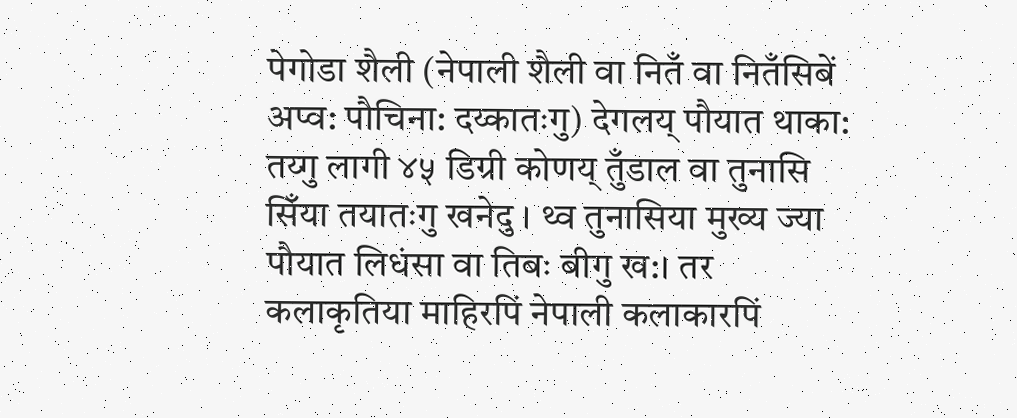पेगोडा शैली (नेपाली शैली वा नितँ वा नितँसिबें अप्व: पौचिना: दय्कातःगु) देगलय् पौयात थाका: तय्गु लागी ४५ डिग्री कोणय् तुँडाल वा तुनासि सिँया तयातःगु खनेदु । थ्व तुनासिया मुख्य ज्या पौयात लिधंसा वा तिबः बीगु ख:। तर कलाकृतिया माहिरपिं नेपाली कलाकारपिं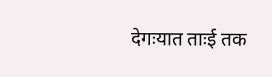देगःयात ताःई तक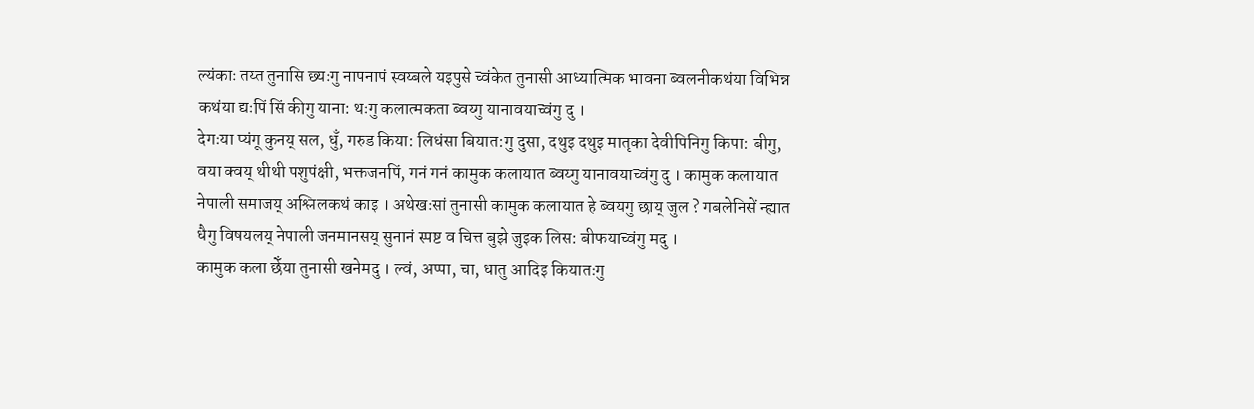ल्यंकाः तय्त तुनासि छ्यःगु नापनापं स्वय्बले यइपुसे च्वंकेत तुनासी आध्यात्मिक भावना ब्वलनीकथंया विभिन्न कथंया द्यःपिं सिं कीगु याना: थःगु कलात्मकता ब्वय्गु यानावयाच्वंगु दु ।
देगःया प्यंगू कुनय् सल, धुँ, गरुड किया: लिधंसा बियात:गु दुसा, दथुइ दथुइ मातृका देवीपिनिगु किपा: बीगु, वया क्वय् थीथी पशुपंक्षी, भक्तजनपिं, गनं गनं कामुक कलायात ब्वय्गु यानावयाच्वंगु दु । कामुक कलायात नेपाली समाजय् अश्लिलकथं काइ । अथेखःसां तुनासी कामुक कलायात हे ब्वयगु छाय् जुल ? गबलेनिसें न्ह्यात धैगु विषयलय् नेपाली जनमानसय् सुनानं स्पष्ट व चित्त बुझे जुइक लिस: बीफयाच्वंगु मदु ।
कामुक कला छेँया तुनासी खनेमदु । ल्वं, अप्पा, चा, धातु आदिइ कियातःगु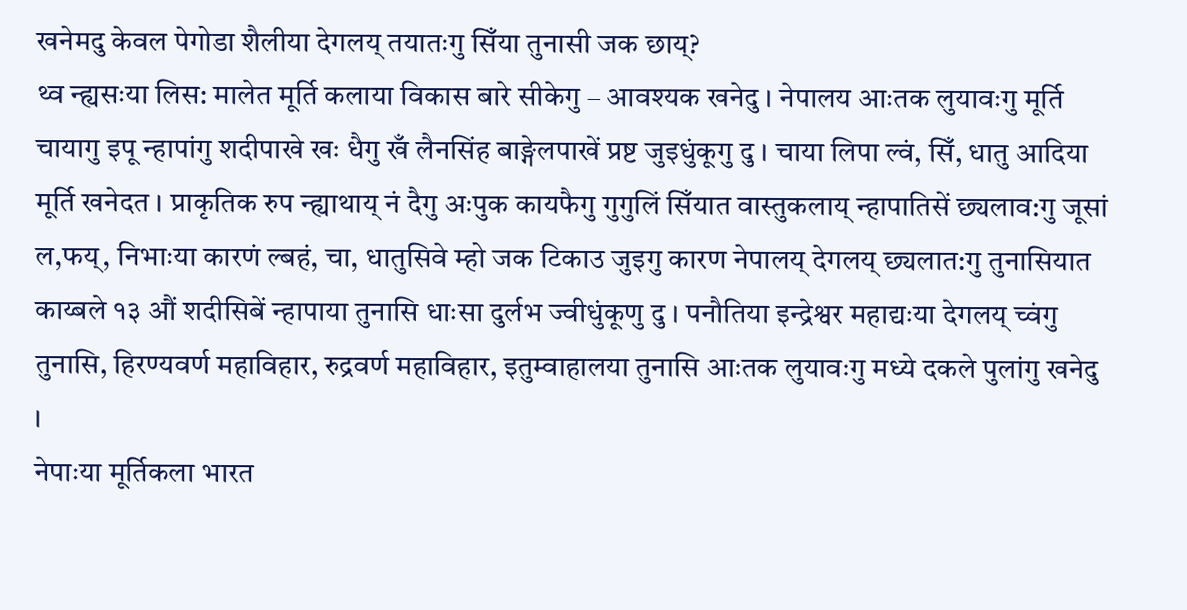खनेमदु केवल पेगोडा शैलीया देगलय् तयातःगु सिँया तुनासी जक छाय्?
थ्व न्ह्यसःया लिस: मालेत मूर्ति कलाया विकास बारे सीकेगु – आवश्यक खनेदु । नेपालय आःतक लुयावःगु मूर्ति चायागु इपू न्हापांगु शदीपाखे खः धैगु खँ लैनसिंह बाङ्गेलपाखें प्रष्ट जुइधुंकूगु दु । चाया लिपा ल्वं, सिँ, धातु आदिया मूर्ति खनेदत । प्राकृतिक रुप न्ह्याथाय् नं दैगु अःपुक कायफैगु गुगुलिं सिँयात वास्तुकलाय् न्हापातिसें छ्यलाव:गु जूसां ल,फय्, निभाःया कारणं ल्बहं, चा, धातुसिवे म्हो जक टिकाउ जुइगु कारण नेपालय् देगलय् छ्यलात:गु तुनासियात काय्बले १३ औं शदीसिबें न्हापाया तुनासि धाःसा दुर्लभ ज्वीधुंकूणु दु । पनौतिया इन्द्रेश्वर महाद्यःया देगलय् च्वंगु तुनासि, हिरण्यवर्ण महाविहार, रुद्रवर्ण महाविहार, इतुम्वाहालया तुनासि आःतक लुयावःगु मध्ये दकले पुलांगु खनेदु ।
नेपाःया मूर्तिकला भारत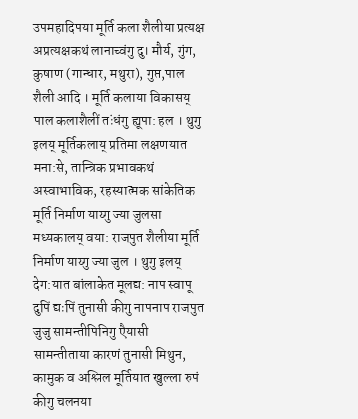उपमहादिपया मूर्ति कला शैलीया प्रत्यक्ष अप्रत्यक्षकथं लानाच्वंगु दु। मौर्य, गुंग, कुषाण (गान्धार, मथुरा), गुप्त,पाल शैली आदि । मूर्ति कलाया विकासय् पाल कलाशैलीं तःंधंगु ह्यूपा: हल । थुगु इलय् मूर्तिकलाय् प्रतिमा लक्षणयात मना:से, तान्त्रिक प्रभावकथं अस्वाभाविक, रहस्यात्मक सांकेतिक मूर्ति निर्माण याय्गु ज्या जुलसा मध्यकालय् वया: राजपुत शैलीया मूर्ति निर्माण याय्गु ज्या जुल । थुगु इलय् देग:यात बांलाकेत मूलद्य: नाप स्वापू दुपिं द्यःपिं तुनासी कीगु नापनाप राजपुत जुजु सामन्तीपिनिगु एैयासी सामन्तीताया कारणं तुनासी मिथुन, कामुक व अश्लिल मूर्तियात खुल्ला रुपं कीगु चलनया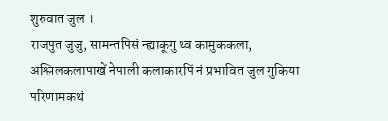शुरुवात जुल ।
राजपुत जुजु, सामन्तपिसं न्ह्याकूगु थ्व कामुककला, अश्लिलकलापाखें नेपाली कलाकारपिं नं प्रभावित जुल गुकिया परिणामकथं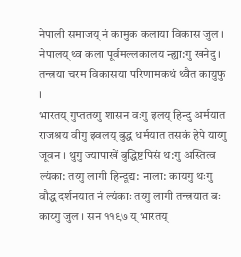नेपाली समाजय् नं कामुक कलाया विकास जुल । नेपालय् थ्व कला पूर्वमल्लकालय न्ह्या:गु खनेदु । तन्त्रया चरम विकासया परिणामकथं थ्वैत कायुफु ।
भारतय् गुप्ततय्गु शासन वःगु इलय् हिन्दु अर्मयात राजश्रय वीगु झ्वलय् बुद्ध धर्मयात तसकं हेपे याय्गु जूवन । थुगु ज्यापाखें बुद्धिष्टपिसं थ:गु अस्तित्व ल्यंका: तय्गु लागी हिन्दूद्य: नाला: कायगु थःगु वौद्ध दर्शनयात नं ल्यंकाः तय्गु लागी तन्त्रयात बः काय्गु जुल । सन ११९७ य् भारतय्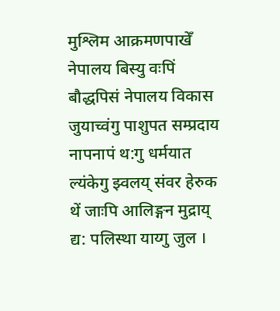मुश्लिम आक्रमणपाखेँ नेपालय बिस्यु वःपिं बौद्धपिसं नेपालय विकास जुयाच्वंगु पाशुपत सम्प्रदाय नापनापं थ:गु धर्मयात ल्यंकेगु झ्वलय् संवर हेरुक थें जाःपि आलिङ्गन मुद्राय् द्य: पलिस्था याय्गु जुल ।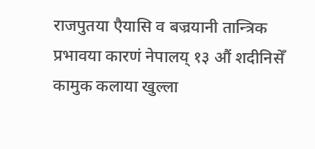राजपुतया एैयासि व बज्रयानी तान्त्रिक प्रभावया कारणं नेपालय् १३ औं शदीनिसेँ कामुक कलाया खुल्ला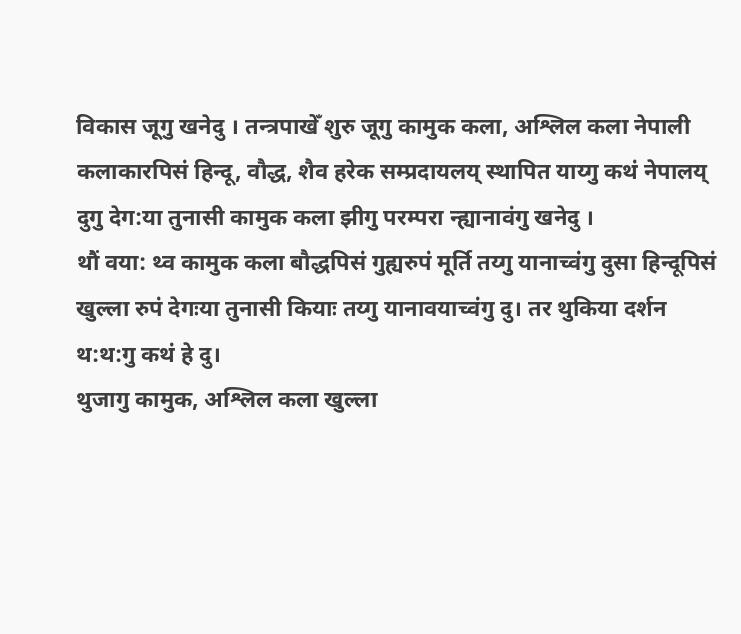विकास जूगु खनेदु । तन्त्रपाखेँ शुरु जूगु कामुक कला, अश्लिल कला नेपाली कलाकारपिसं हिन्दू, वौद्ध, शैव हरेक सम्प्रदायलय् स्थापित याय्गु कथं नेपालय् दुगु देग:या तुनासी कामुक कला झीगु परम्परा न्ह्यानावंगु खनेदु ।
थौं वया: थ्व कामुक कला बौद्धपिसं गुह्यरुपं मूर्ति तय्गु यानाच्वंगु दुसा हिन्दूपिसं खुल्ला रुपं देगःया तुनासी कियाः तय्गु यानावयाच्वंगु दु। तर थुकिया दर्शन थ:थ:गु कथं हे दु।
थुजागु कामुक, अश्लिल कला खुल्ला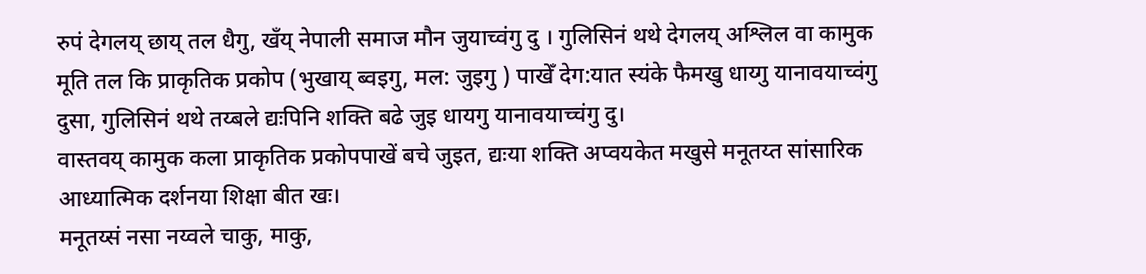रुपं देगलय् छाय् तल धैगु, खँय् नेपाली समाज मौन जुयाच्वंगु दु । गुलिसिनं थथे देगलय् अश्लिल वा कामुक मूति तल कि प्राकृतिक प्रकोप (भुखाय् ब्वइगु, मल: जुइगु ) पाखेँ देग:यात स्यंके फैमखु धाय्गु यानावयाच्वंगु दुसा, गुलिसिनं थथे तय्बले द्यःपिनि शक्ति बढे जुइ धायगु यानावयाच्चंगु दु।
वास्तवय् कामुक कला प्राकृतिक प्रकोपपाखें बचे जुइत, द्यःया शक्ति अप्वयकेत मखुसे मनूतय्त सांसारिक आध्यात्मिक दर्शनया शिक्षा बीत खः।
मनूतय्सं नसा नय्वले चाकु, माकु,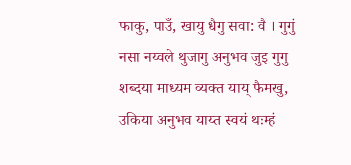फाकु, पाउँ, खायु धैगु सवा: वै । गुगुं नसा नय्वले थुजागु अनुभव जुइ गुगु शब्दया माध्यम व्यक्त याय् फैमखु, उकिया अनुभव याय्त स्वयं थःम्हं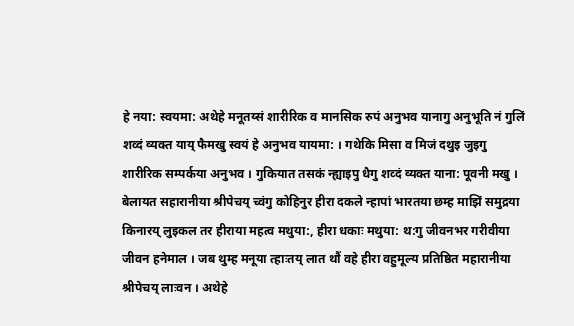हे नया: स्वयमा: अथेहे मनूतय्सं शारीरिक व मानसिक रुपं अनुभव यानागु अनुभूति नं गुलिं शव्दं व्यक्त याय् फैमखु स्वयं हे अनुभव यायमा: । गथेकि मिसा व मिजं दथुइ जुइगु शारीरिक सम्पर्कया अनुभव । गुकियात तसकं न्ह्याइपु धैगु शव्दं व्यक्त याना: पूवनी मखु ।
बेलायत सहारानीया श्रीपेचय् च्वंगु कोहिनुर हीरा दकले न्हापां भारतया छम्ह माझिं समुद्रया किनारय् लुइकल तर हीराया महत्व मथुया:, हीरा धकाः मथुया: थ:गु जीवनभर गरीवीया जीवन हनेमाल । जब थुम्ह मनूया त्हाःतय् लात थौं वहे हीरा वहुमूल्य प्रतिष्ठित महारानीया श्रीपेचय् लाःवन । अथेहे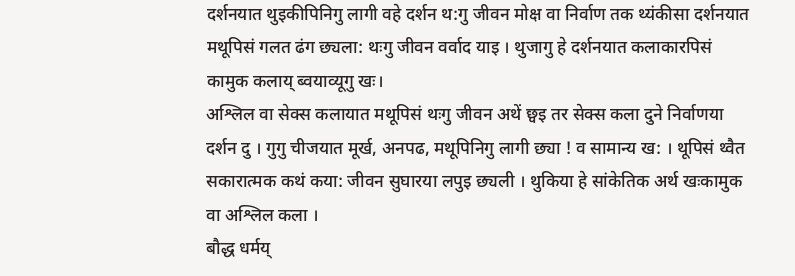दर्शनयात थुइकीपिनिगु लागी वहे दर्शन थ:गु जीवन मोक्ष वा निर्वाण तक थ्यंकीसा दर्शनयात मथूपिसं गलत ढंग छ्यला: थःगु जीवन वर्वाद याइ । थुजागु हे दर्शनयात कलाकारपिसं कामुक कलाय् ब्वयाव्यूगु खः।
अश्लिल वा सेक्स कलायात मथूपिसं थःगु जीवन अथें छ्वइ तर सेक्स कला दुने निर्वाणया दर्शन दु । गुगु चीजयात मूर्ख, अनपढ, मथूपिनिगु लागी छ्या ! व सामान्य ख: । थूपिसं थ्वैत सकारात्मक कथं कया: जीवन सुघारया लपुइ छ्यली । थुकिया हे सांकेतिक अर्थ खःकामुक वा अश्लिल कला ।
बौद्ध धर्मय्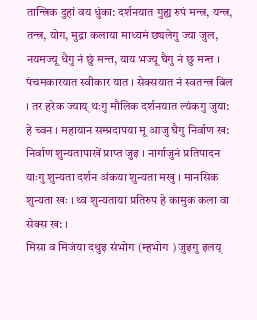तान्त्रिक दुहां वय धुंका: दर्शनयात गुह्य रुपं मन्त्र, यन्त्र, तन्त्र, योग, मुद्रा कलाया माध्यमं छ्यलेगु ज्या जुल, नयमज्यू धैगु नं छुं मन्त, याय भज्यू घैगु नं छु मन्त्त । पंचमकारयात स्वीकार यात । सेक्सयात नं स्वतन्त्र बिल । तर हरेक ज्याय् थःगु मौलिक दर्शनयात ल्यंकगु जुया: हे च्वन । महायान सम्प्रदापया मू आजु घैगु निर्वाण ख: निर्वाण शुन्यतापाखें प्राप्त जुइ । नार्गाजुनं प्रतिपादन याःगु शुन्यता दर्शन अंकया शुन्यता मखु । मानसिक शुन्यता खः । थ्व शुन्यताया प्रतिरुप हे कामुक कला वा सेक्स ख: ।
मिसा व मिजंया दथुइ संभोग (म्हभोग ) जुइगु इलय्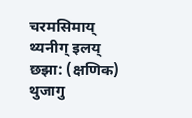चरमसिमाय् थ्यनीग् इलय् छझा: (क्षणिक) थुजागु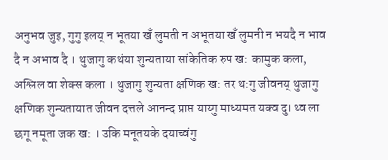अनुभव जुइ, गुगु इलय् न भूतया खँ लुमती न अभूतया खँ लुमनी न भयदै न भाव दै न अभाव दै । थुजागु कथंया शुन्यताया सांकेतिक रुप ख: कामुक कला, अश्लिल वा शेक्स कला । थुजागु शुन्यता क्षणिक ख: तर थ:गु जीवनय् थुजागु क्षणिक शुन्यतायात जीवन दत्तले आनन्द प्राप्त याय्गु माध्यमत यक्व दु। थ्व ला छगू नमूता जक ख: । उकि मनूतयके दयाच्वंगु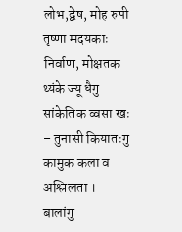लोभ,द्वेष, मोह रुपी तृष्णा मदयकाः निर्वाण, मोक्षतक थ्यंके ज्यू धैगु सांकेतिक व्वसा खः – तुनासी कियातःगु कामुक कला व अश्लिलता ।
बालांगु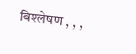बिश्लेषण , , ,